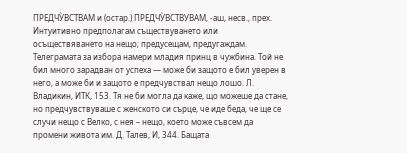ПРЕДЧУ̀ВСТВАМ и (остар.) ПРЕДЧУ̀ВСТВУВАМ, -аш, несв., прех. Интуитивно предполагам съществуването или осъществяването на нещо; предусещам, предугаждам. Телеграмата за избора намери младия принц в чужбина. Той не бил много зарадван от успеха — може би защото е бил уверен в него, а може би и защото е предчувствал нещо лошо. Л. Владикин, ИТК, 153. Тя не би могла да каже, що можеше да стане, но предчувствуваше с женското си сърце, че иде беда, че ще се случи нещо с Велко, с нея – нещо, което може съвсем да промени живота им. Д. Талев, И, 344. Бащата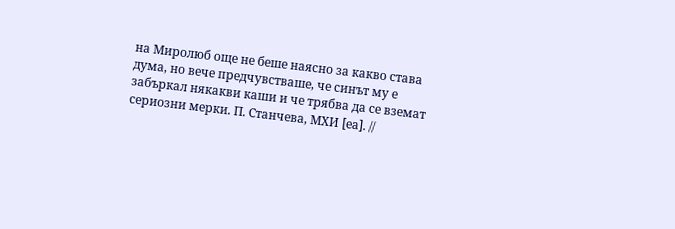на Миролюб още не беше наясно за какво става дума, но вече предчувстваше, че синът му е забъркал някакви каши и че трябва да се вземат сериозни мерки. П. Станчева, МХИ [еа]. //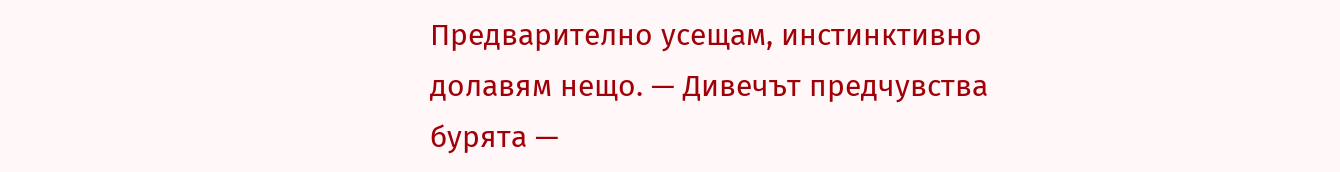Предварително усещам, инстинктивно долавям нещо. — Дивечът предчувства бурята —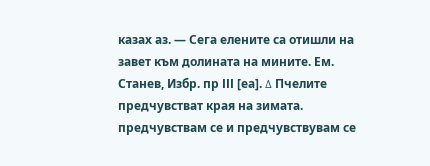казах аз. — Сега елените са отишли на завет към долината на мините. Ем. Станев, Избр. пр ІІІ [еа]. Δ Пчелите предчувстват края на зимата. предчувствам се и предчувствувам се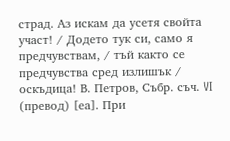страд. Аз искам да усетя свойта участ! / Додето тук си, само я предчувствам, / тъй както се предчувства сред излишък / оскъдица! В. Петров, Събр. съч. VI (превод) [еа]. При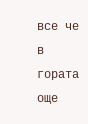все че в гората още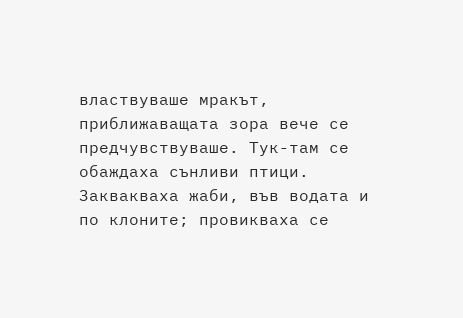властвуваше мракът, приближаващата зора вече се предчувствуваше. Тук-там се обаждаха сънливи птици. Заквакваха жаби, във водата и по клоните; провикваха се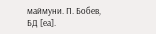маймуни. П. Бобев, БД [еа].